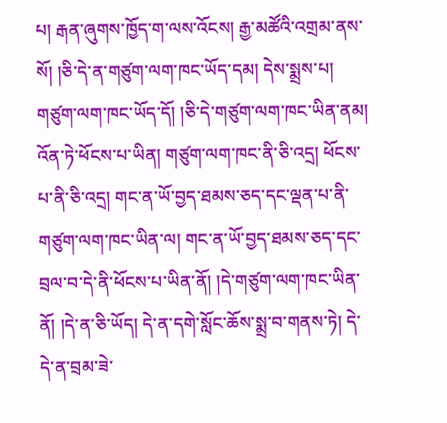པ། རྒན་ཞུགས་ཁྱོད་ག་ལས་འོངས། རྒྱ་མཚོའི་འགྲམ་ནས་སོ། །ཅི་དེ་ན་གཙུག་ལག་ཁང་ཡོད་དམ། དེས་སྨྲས་པ། གཙུག་ལག་ཁང་ཡོད་དོ། །ཅི་དེ་གཙུག་ལག་ཁང་ཡིན་ནམ། འོན་ཏེ་ཕོངས་པ་ཡིན། གཙུག་ལག་ཁང་ནི་ཅི་འདྲ། ཕོངས་པ་ནི་ཅི་འདྲ། གང་ན་ཡོ་བྱད་ཐམས་ཅད་དང་ལྡན་པ་ནི་གཙུག་ལག་ཁང་ཡིན་ལ། གང་ན་ཡོ་བྱད་ཐམས་ཅད་དང་བྲལ་བ་དེ་ནི་ཕོངས་པ་ཡིན་ནོ། །དེ་གཙུག་ལག་ཁང་ཡིན་ནོ། །དེ་ན་ཅི་ཡོད། དེ་ན་དགེ་སློང་ཆོས་སྨྲ་བ་གནས་ཏེ། དེ་དེ་ན་བྲམ་ཟེ་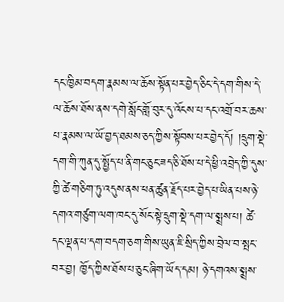དང་ཁྱིམ་བདག་རྣམས་ལ་ཆོས་སྟོན་པར་བྱེད་ཅིང་དེ་དག་གིས་དེ་ལ་ཆོས་ཐོས་ནས་དགེ་སློང་གློ་བུར་དུ་འོངས་པ་དང་འགྲོ་བར་ཆས་པ་རྣམས་ལ་ཡོ་བྱད་ཐམས་ཅད་ཀྱིས་སྟོབས་པར་བྱེད་དོ། །དྲུག་སྡེ་དག་གི་ཀུན་དུ་སྤྱོད་པ་ནི་གང་ཅུང་ཟད་ཅི་ཐོས་པ་དེ་ཕྱི་འབྲེད་ཀྱི་དུས་ཀྱི་ཚེ་གཅིག་ཏུ་འདུས་ནས་ཕན་ཚུན་རྗོད་པར་བྱེད་པ་ཡིན་པས་ཉེ་དགའ་གཙུག་ལག་ཁང་དུ་སོང་སྟེ་དྲུག་སྡེ་དག་ལ་སྨྲས་པ། ཚེ་དང་ལྡན་པ་དག་བདག་ཅག་གིས་ཡུན་ཇི་སྲིད་ཀྱིས་བྲེལ་བ་སྤང་བར་བྱ། ཁྱོད་ཀྱིས་ཐོས་པ་ཅུང་ཞིག་ཡོད་དམ། ཉེ་དགའས་སྨྲས་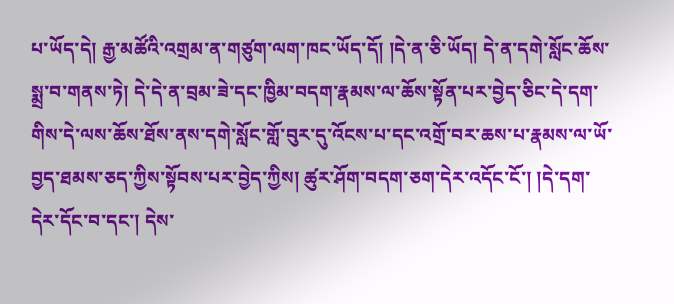པ་ཡོད་དེ། རྒྱ་མཚོའི་འགྲམ་ན་གཙུག་ལག་ཁང་ཡོད་དོ། །དེ་ན་ཅི་ཡོད། དེ་ན་དགེ་སློང་ཆོས་སྨྲ་བ་གནས་ཏེ། དེ་དེ་ན་བྲམ་ཟེ་དང་ཁྱིམ་བདག་རྣམས་ལ་ཆོས་སྟོན་པར་བྱེད་ཅིང་དེ་དག་གིས་དེ་ལས་ཆོས་ཐོས་ནས་དགེ་སློང་གློ་བུར་དུ་འོངས་པ་དང་འགྲོ་བར་ཆས་པ་རྣམས་ལ་ཡོ་བྱད་ཐམས་ཅད་ཀྱིས་སྟོབས་པར་བྱེད་ཀྱིས། ཚུར་ཤོག་བདག་ཅག་དེར་འདོང་ངོ་། །དེ་དག་དེར་དོང་བ་དང་། དེས་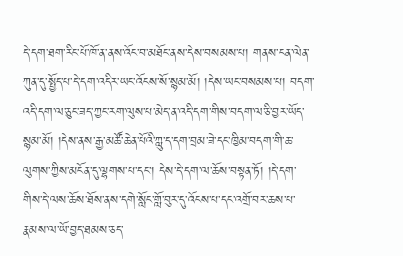དེ་དག་ཐག་རིང་པོ་ཁོ་ན་ནས་འོང་བ་མཐོང་ནས་དེས་བསམས་པ། གནས་ངན་ལེན་ཀུན་དུ་སྤྱོད་པ་དེ་དག་འདིར་ཡང་འོངས་སོ་སྙམ་མོ། །དེས་ཡང་བསམས་པ། བདག་འདི་དག་ལ་ཅུང་ཟད་ཀྱང་རག་ལུས་པ་མེད་ན་འདི་དག་གིས་བདག་ལ་ཅི་བྱར་ཡོད་སྙམ་མོ། །དེས་ནས་རྒྱ་མཚོ་ཆེན་པོའི་ཀླུ་ད་དག་བྲམ་ཟེ་དང་ཁྱིམ་བདག་གི་ཆ་ལུགས་ཀྱིས་མངོན་དུ་ལྷགས་པ་དང་། དེས་དེ་དག་ལ་ཆོས་བསྟན་ཏོ། །དེ་དག་གིས་དེ་ལས་ཆོས་ཐོས་ནས་དགེ་སློང་གློ་བུར་དུ་འོངས་པ་དང་འགྲོ་བར་ཆས་པ་རྣམས་ལ་ཡོ་བྱད་ཐམས་ཅད་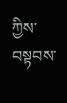ཀྱིས་བསྟབས་